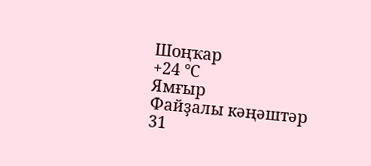Шоңҡар
+24 °С
Ямғыр
Файҙалы кәңәштәр
31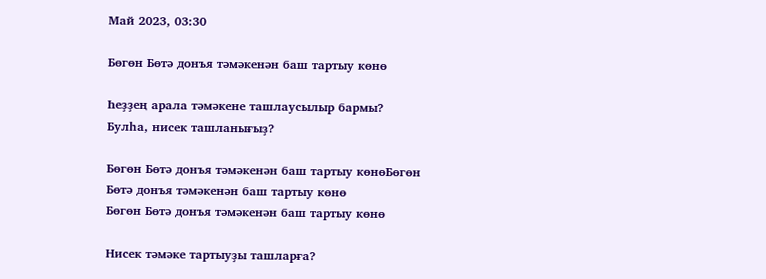Май 2023, 03:30

Бөгөн Бөтә донъя тәмәкенән баш тартыу көнө

Һеҙҙең арала тәмәкене ташлаусылыр бармы? Булһа, нисек ташланығыҙ?

Бөгөн Бөтә донъя тәмәкенән баш тартыу көнөБөгөн Бөтә донъя тәмәкенән баш тартыу көнө
Бөгөн Бөтә донъя тәмәкенән баш тартыу көнө

Нисек тәмәке тартыуҙы ташларға?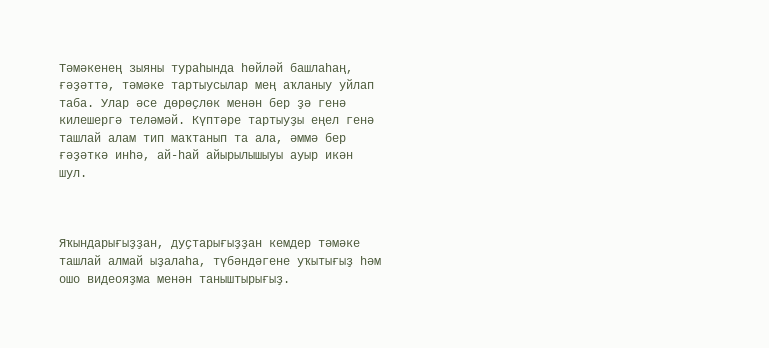Тәмәкенең зыяны тураһында һөйләй башлаһаң, ғәҙәттә, тәмәке тартыусылар мең аҡланыу уйлап таба. Улар әсе дөрөҫлөк менән бер ҙә генә килешергә теләмәй. Күптәре тартыуҙы еңел генә ташлай алам тип маҡтанып та ала, әммә бер ғәҙәткә инһә, ай-һай айырылышыуы ауыр икән шул.



Яҡындарығыҙҙан, дуҫтарығыҙҙан кемдер тәмәке ташлай алмай ыҙалаһа, түбәндәгене уҡытығыҙ һәм ошо видеояҙма менән таныштырығыҙ.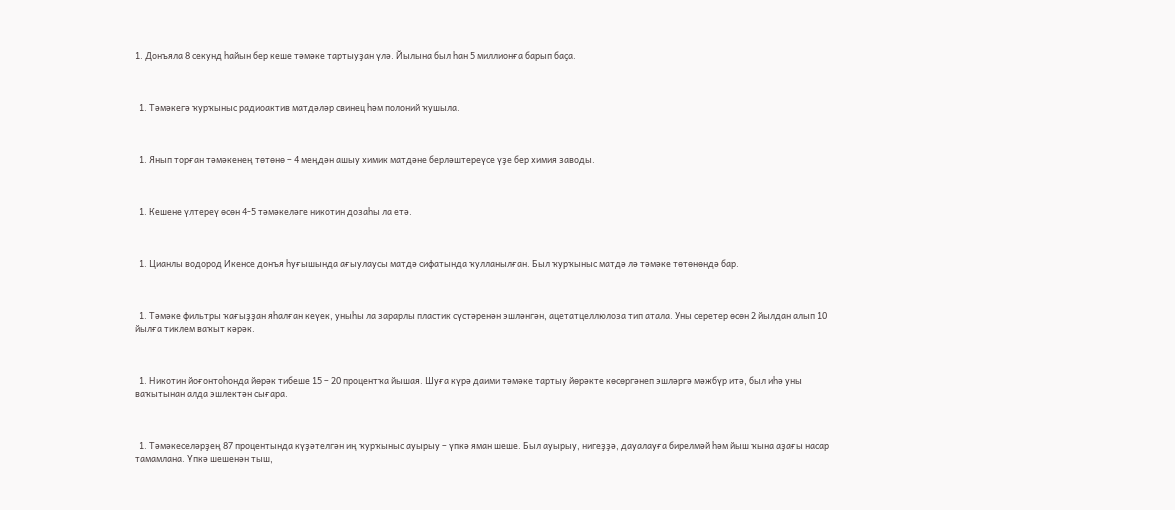1. Донъяла 8 секунд һайын бер кеше тәмәке тартыуҙан үлә. Йылына был һан 5 миллионға барып баҫа.



  1. Тәмәкегә ҡурҡыныс радиоактив матдәләр свинец һәм полоний ҡушыла.



  1. Янып торған тәмәкенең төтөнө – 4 меңдән ашыу химик матдәне берләштереүсе үҙе бер химия заводы.



  1. Кешене үлтереү өсөн 4-5 тәмәкеләге никотин дозаһы ла етә.



  1. Цианлы водород Икенсе донъя һуғышында ағыулаусы матдә сифатында ҡулланылған. Был ҡурҡыныс матдә лә тәмәке төтөнөндә бар.



  1. Тәмәке фильтры ҡағыҙҙан яһалған кеүек, уныһы ла зарарлы пластик сүстәренән эшләнгән, ацетатцеллюлоза тип атала. Уны серетер өсөн 2 йылдан алып 10 йылға тиклем ваҡыт кәрәк.



  1. Никотин йоғонтоһонда йөрәк тибеше 15 – 20 процентҡа йышая. Шуға күрә даими тәмәке тартыу йөрәкте көсөргәнеп эшләргә мәжбүр итә, был иһә уны ваҡытынан алда эшлектән сығара.



  1. Тәмәкеселәрҙең 87 процентында күҙәтелгән иң ҡурҡыныс ауырыу – үпкә яман шеше. Был ауырыу, нигеҙҙә, дауалауға бирелмәй һәм йыш ҡына аҙағы насар тамамлана. Үпкә шешенән тыш,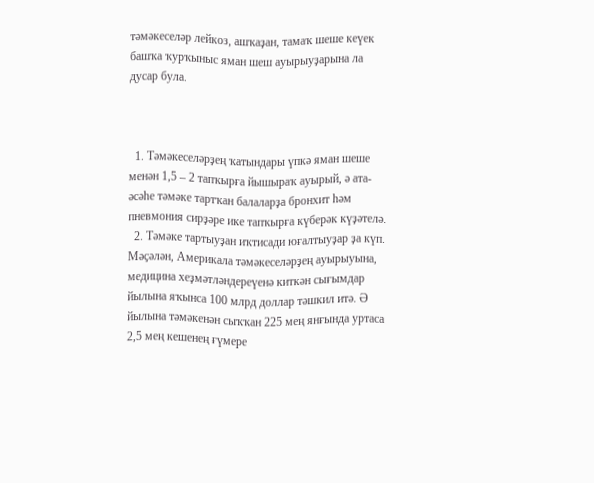тәмәкеселәр лейкоз, ашҡаҙан, тамаҡ шеше кеүек башҡа ҡурҡыныс яман шеш ауырыуҙарына ла дусар була.



  1. Тәмәкеселәрҙең ҡатындары үпкә яман шеше менән 1,5 – 2 тапҡырға йышыраҡ ауырый, ә ата-әсәһе тәмәке тартҡан балаларҙа бронхит һәм пневмония сирҙәре ике тапҡырға күберәк күҙәтелә.
  2. Тәмәке тартыуҙан иҡтисади юғалтыуҙар ҙа күп. Мәҫәлән, Америкала тәмәкеселәрҙең ауырыуына, медицина хеҙмәтләндереүенә киткән сығымдар йылына яҡынса 100 млрд доллар тәшкил итә. Ә йылына тәмәкенән сыҡҡан 225 мең янғында уртаса 2,5 мең кешенең ғүмере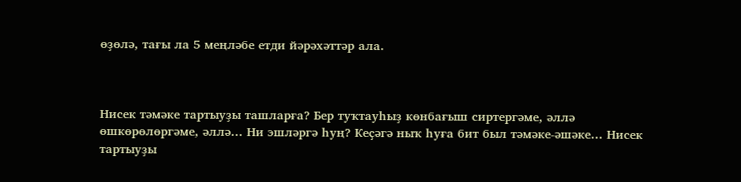өҙөлә, тағы ла 5 меңләбе етди йәрәхәттәр ала.



Нисек тәмәке тартыуҙы ташларға? Бер туҡтауһыҙ көнбағыш сиртергәме, әллә өшкөрөлөргәме, әллә… Ни эшләргә һуң? Кеҫәгә ныҡ һуға бит был тәмәке-әшәке… Нисек тартыуҙы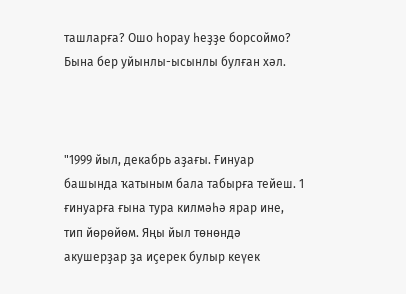ташларға? Ошо һорау һеҙҙе борсоймо? Бына бер уйынлы-ысынлы булған хәл.



"1999 йыл, декабрь аҙағы. Ғинуар башында ҡатыным бала табырға тейеш. 1 ғинуарға ғына тура килмәһә ярар ине, тип йөрөйөм. Яңы йыл төнөндә акушерҙар ҙа иҫерек булыр кеүек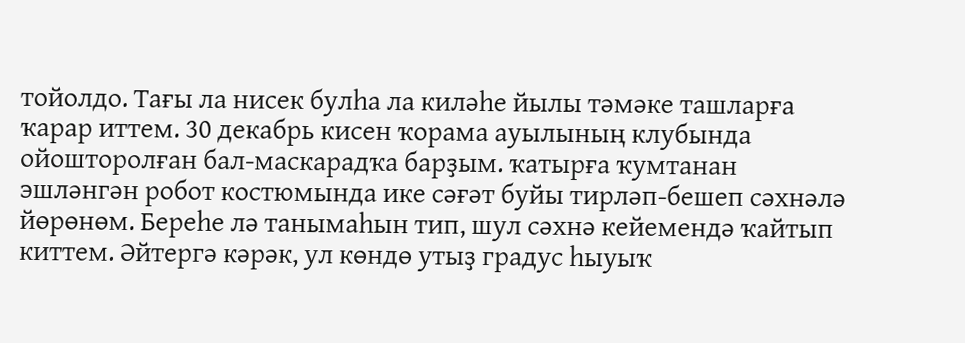тойолдо. Тағы ла нисек булһа ла киләһе йылы тәмәке ташларға ҡарар иттем. 30 декабрь кисен ҡорама ауылының клубында ойошторолған бал-маскарадҡа барҙым. ҡатырға ҡумтанан эшләнгән робот костюмында ике сәғәт буйы тирләп-бешеп сәхнәлә йөрөнөм. Береһе лә танымаһын тип, шул сәхнә кейемендә ҡайтып киттем. Әйтергә кәрәк, ул көндө утыҙ градус һыуыҡ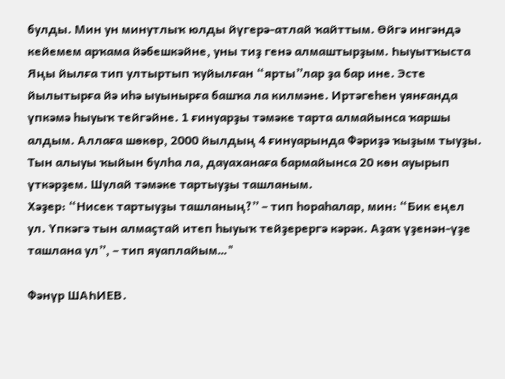булды. Мин ун минутлыҡ юлды йүгерә-атлай ҡайттым. Өйгә ингәндә кейемем арҡама йәбешкәйне, уны тиҙ генә алмаштырҙым. Һыуытҡыста Яңы йылға тип ултыртып ҡуйылған “ярты”лар ҙа бар ине. Эсте йылытырға йә иһә ыуынырға башҡа ла килмәне. Иртәгеһен уянғанда үпкәмә һыуыҡ тейгәйне. 1 ғинуарҙы тәмәке тарта алмайынса ҡаршы алдым. Аллаға шөкөр, 2000 йылдың 4 ғинуарында Фәриҙә ҡыҙым тыуҙы. Тын алыуы ҡыйын булһа ла, дауаханаға бармайынса 20 көн ауырып үткәрҙем. Шулай тәмәке тартыуҙы ташланым.
Хәҙер: “Нисек тартыуҙы ташланың?” – тип һораһалар, мин: “Бик еңел ул. Үпкәгә тын алмаҫтай итеп һыуыҡ тейҙерергә кәрәк. Аҙаҡ үҙенән-үҙе ташлана ул”, – тип яуаплайым…"

Фәнүр ШАҺИЕВ.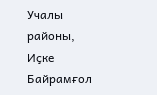Учалы районы,
Иҫке Байрамғол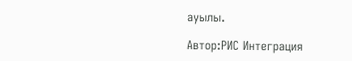ауылы.

Автор:РИС Интеграция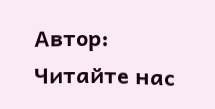Автор:
Читайте нас